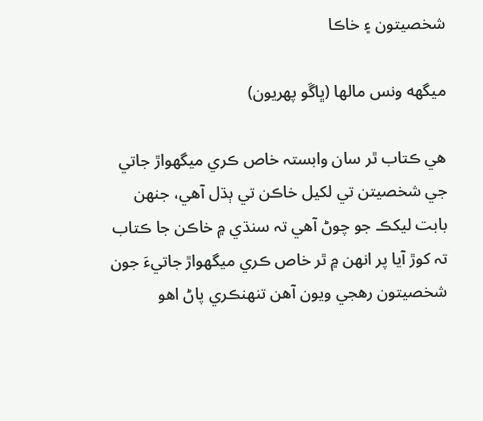شخصيتون ۽ خاڪا

ميگهه ونس مالها (ڀاڱو پهريون)

ھي ڪتاب ٿر سان وابستہ خاص ڪري ميگهواڙ جاتي جي شخصيتن تي لکيل خاڪن تي ٻڌل آهي، جنھن بابت ليکڪ جو چوڻ آهي تہ سنڌي ۾ خاڪن جا ڪتاب تہ کوڙ آيا پر انھن ۾ ٿر خاص ڪري ميگهواڙ جاتيءَ جون شخصيتون رهجي ويون آھن تنھنڪري پاڻ اهو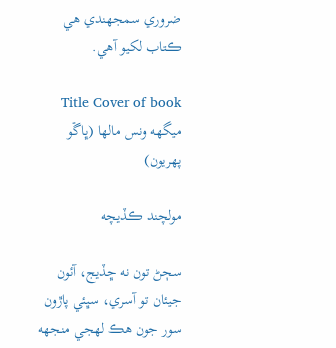ضروري سمجهندي هي ڪتاب لکيو آهي.

Title Cover of book ميگهه ونس مالها (ڀاڱو پهريون)

مولچند ڪڏيچه

سڄڻ تون نه ڇڏيج، آئون جيئان تو آسري، سڀئي پاڙون سور جون هڪ لهجي منجهه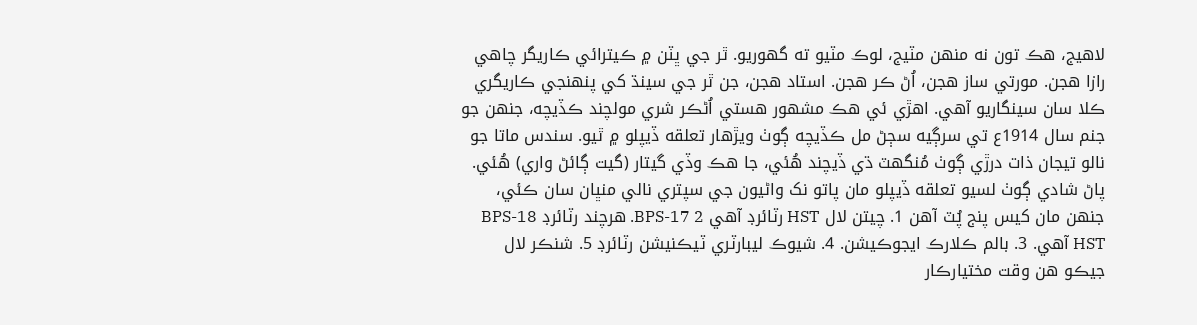لاهيج، هڪ تون نه منهن مٽيج، لوڪ مٽيو ته گهوريو. ٿر جي ڀٽن ۾ ڪيترائي ڪاريگر چاهي رازا هجن. مورتي ساز هجن، اُڻ ڪر هجن. استاد هجن، جن ٿر جي سينڌ کي پنهنجي ڪاريگري ڪلا سان سينگاريو آهي. اهڙي ئي هڪ مشهور هستي اُڻڪر شري مولچند ڪڏيچه، جنهن جو جنم سال 1914ع تي سرڳيه سڄڻ مل ڪڏيچه ڳوٺ ويڙهار تعلقه ڏيپلو ۾ ٿيو. سندس ماتا جو نالو تيجان ذات درڙي ڳوٺ مُنگهٽ ڌي ڏيچند هُئي، جا هڪ وڏي گيتار (گيت ڳائڻ واري) هُئي. پاڻ شادي ڳوٺ لسيو تعلقه ڏيپلو مان پاتو نک واڻيون جي سپتري نالي منڀان سان ڪئي، جنهن مان کيس پنج پُٽ آهن 1. چيتن لال HST رٽائرڊ آهي BPS-17 2. هرچند رٽائرڊ BPS-18 HST آهي. 3. بالم ڪلارڪ ايجوڪيشن. 4. شيوڪ ليبارٽري ٽيڪنيشن رٽائرڊ 5. شنڪر لال جيڪو هن وقت مختيارڪار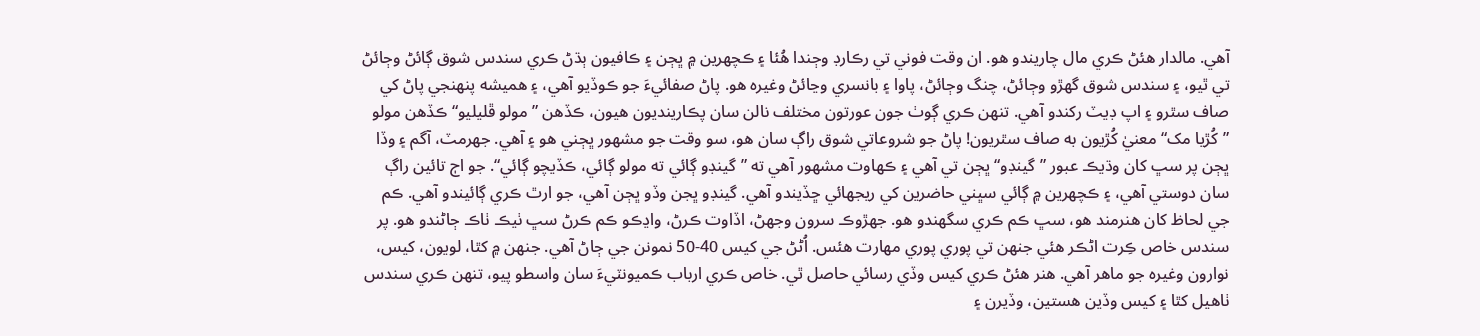آهي. مالدار هئڻ ڪري مال چاريندو هو. ان وقت فوني تي رڪارڊ وڄندا هُئا ۽ ڪچهرين ۾ ڀڄن ۽ ڪافيون ٻڌڻ ڪري سندس شوق ڳائڻ وڄائڻ تي ٿيو، ۽ سندس شوق گهڙو وڄائڻ، چنگ وڄائڻ، پاوا ۽ بانسري وڃائڻ وغيره هو. پاڻ صفائيءَ جو ڪوڏيو آهي، ۽ هميشه پنهنجي پاڻ کي صاف سٿرو ۽ اپ ڊيٽ رکندو آهي. تنهن ڪري ڳوٺ جون عورتون مختلف نالن سان پڪارينديون هيون، ڪڏهن ”مولو ڦليليو“ ڪڏهن مولو ”کُڙيا مک“ معنيٰ کُڙيون به صاف سٿريون! پاڻ جو شروعاتي شوق راڳ سان هو، سو وقت جو مشهور ڀڄني هو ۽ آهي. جهرمٽ، آگم ۽ وڏا ڀڄن پر سڀ کان وڌيڪ عبور ”گينڊو“ ڀڄن تي آهي ۽ ڪهاوت مشهور آهي ته ”گينڊو ڳائي ته مولو ڳائي، ڪڏيچو ڳائي“. جو اڄ تائين راڳ سان دوستي آهي، ۽ ڪچهرين ۾ ڳائي سڀني حاضرين کي ريجهائي ڇڏيندو آهي. گينڊو ڀجن وڏو ڀڄن آهي، جو ارٿ ڪري ڳائيندو آهي. ڪم جي لحاظ کان هنرمند هو، سڀ ڪم ڪري سگهندو هو. جھڙوڪ سرون وجهڻ، اڏاوت ڪرڻ، واڍڪو ڪم ڪرڻ سڀ ٺيڪ ٺاڪ ڄاڻندو هو. پر سندس خاص ڪِرت اڻڪر هئي جنهن تي پوري پوري مهارت هئس. اُڻڻ جي کيس 40-50 نمونن جي ڄاڻ آهي. جنهن ۾ کٿا، لويون، کيس، نوارون وغيره جو ماهر آهي. هنر هئڻ ڪري کيس وڏي رسائي حاصل ٿي. خاص ڪري ارباب ڪميونٽيءَ سان واسطو پيو، تنهن ڪري سندس ٺاهيل کٿا ۽ کيس وڏين هستين، وڏيرن ۽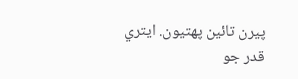پيرن تائين پهتيون. ايتري قدر جو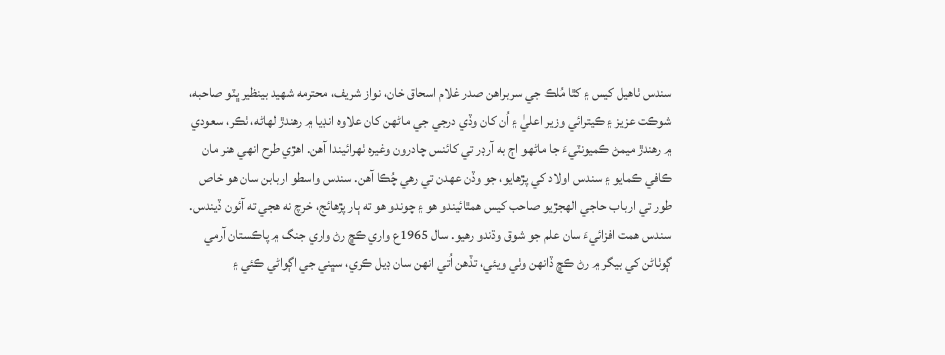سندس ٺاهيل کيس ۽ کٿا مُلڪ جي سربراهن صدر غلام اسحاق خان، نواز شريف، محترمه شهيد بينظير ڀٽو صاحبه، شوڪت عزيز ۽ ڪيترائي وزير اعليٰ ۽ اُن کان وڏي درجي جي ماڻهن کان علاوه انڊيا ۾ رهندڙ لهاڻه، ٺڪر، سعودي ۾ رهندڙ ميمڻ ڪميونٽيءَ جا ماڻهو اڄ به آرڊر تي کائنس چادرون وغيره ٺهرائيندا آهن. اهڙي طرح انهي هنر مان ڪافي ڪمايو ۽ سندس اولاد کي پڙهايو، جو وڏن عهدن تي رهي چُڪا آهن. سندس واسطو اربابن سان هو خاص طور تي ارباب حاجي الهجڙيو صاحب کيس همٿائيندو هو ۽ چوندو هو ته ٻار پڙهائج، خرچ نه هجي ته آئون ڏيندس. سندس همت افزائيءَ سان علم جو شوق وڌندو رهيو. سال 1965ع واري ڪڇ رڻ واري جنگ ۾ پاڪستان آرمي ڳوٺاڻن کي بيگر ۾ رڻ ڪڇ ڏانهن وٺي ويئي، تڏهن اُتي انهن سان ڊيل ڪري، سڀني جي اڳواڻي ڪئي ۽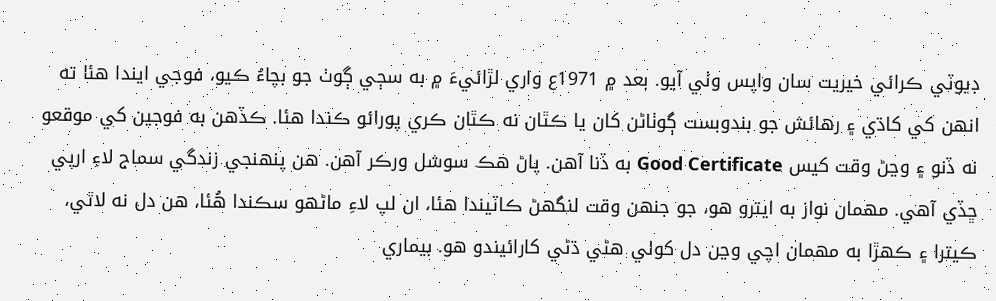ڊيوٽي ڪرائي خيريت سان واپس وٺي آيو. بعد ۾ 1971ع واري لڙائيءَ ۾ به سڄي ڳوٺ جو بچاءُ ڪيو، فوجي ايندا هئا ته انهن کي کاڌي ۽ رهائش جو بندوبست ڳوٺاڻن کان يا ڪٿان نه ڪٿان ڪري پورائو ڪندا هئا. ڪڏهن به فوجين کي موقعو نه ڏنو ۽ وڃڻ وقت کيس Good Certificate به ڏنا آهن. پاڻ هڪ سوشل ورڪر آهن. هن پنهنجي زندگي سماج لاءِ ارپي ڇڏي آهي. مهمان نواز به ايترو هو، جو جنهن وقت لنگهڻ ڪاٽيندا هئا، ان لپ لاءِ ماڻهو سڪندا هُئا، هن دل نه لاٿي، ڪيترا ۽ ڪهڙا به مهمان اچي وڃن دل کولي هڻي ڌڻي کارائيندو هو. بيماري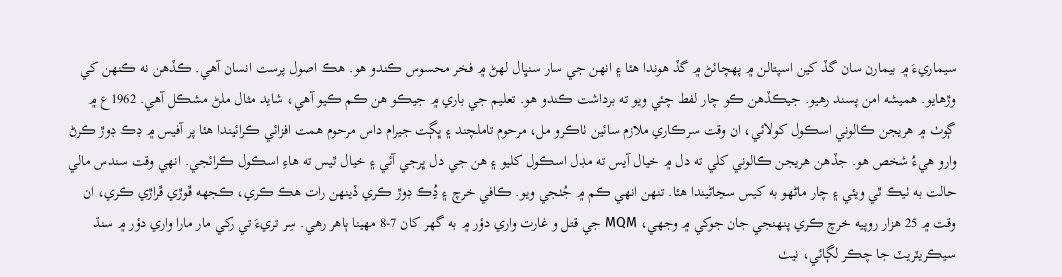سيماريءَ ۾ بيمارن سان گڏ کين اسپتالن ۾ پهچائڻ ۾ گڏ هوندا هئا ۽ انهن جي سار سنڀال لهڻ ۾ فخر محسوس ڪندو هو. هڪ اصول پرست انسان آهي. ڪڏهن نه ڪنهن کي وڙهايو. هميشه امن پسند رهيو. جيڪڏهن ڪو چار لفط چئي ويو ته برداشت ڪندو هو. تعليم جي باري ۾ جيڪو هن ڪم ڪيو آهي، شايد مثال ملڻ مشڪل آهي. 1962ع ۾ ڳوٺ ۾ هريجن ڪالوني اسڪول کولائي، ان وقت سرڪاري ملازم سائين ٺاڪرو مل، مرحوم تاملچند ۽ ڀڳت جيرام داس مرحوم همت افزائي ڪرائيندا هئا پر آفيس ۾ ڊڪ ڊوڙ ڪرڻ وارو هيءُ شخص هو. جڏهن هريجن ڪالوني کلي ته دل ۾ خيال آيس ته مڊل اسڪول کليو ۽ هن جي دل ڀرجي آئي ۽ خيال ٿيس ته هاءِ اسڪول ڪرائجي. انهي وقت سندس مالي حالت به ٺيڪ ٿي ويئي ۽ چار ماڻهو به کيس سڃاڻيندا هئا. تنهن انهي ڪم ۾ جُٺجي ويو. ڪافي خرچ ۽ ڍُڪ ڊوڙ ڪري ڏينهن رات هڪ ڪري، ڪجهه ڦوڙي ڦراڙي ڪري، ان وقت ۾ 25 هزار روپيه خرچ ڪري پنهنجي جان جوکي ۾ وجهي، MQM جي قتل و غارت واري دؤر ۾ به گهر کان 7-8 مهينا ٻاهر رهي. سِر تريءَ تي رکي مار مارا واري دؤر ۾ سنڌ سيڪريٽريٽ جا چڪر لڳائي، نيٺ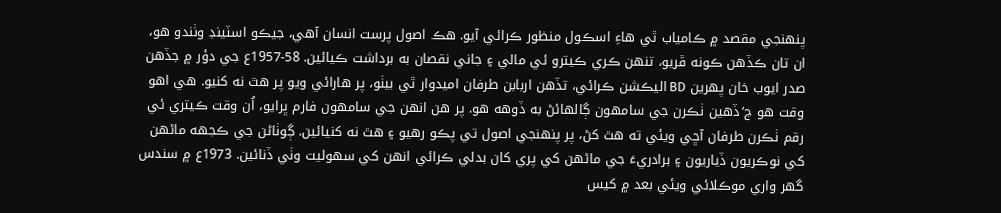پنهنجي مقصد ۾ ڪامياب ٿي هاءِ اسڪول منظور ڪرائي آيو. هڪ اصول پرست انسان آهي، جيڪو اسٽينڊ وٺندو هو، ان تان ڪڏهن ڪونه ڦريو، تنهن ڪري ڪيترو ئي مالي ۽ جاني نقصان به برداشت ڪيائين. 58-1957ع جي دؤر ۾ جڏهن صدر ايوب خان پهرين BD اليڪشن ڪرائي، تڏهن اربابن طرفان اميدوار ٿي بيٺو، پر هارائي ويو پر هٿ نه کنيو. هي اهو وقت هو ج’ڏهين ٺڪرن جي سامهون ڳالهائڻ به ڏوهه هو. پر هن انهن جي سامهون فارم ڀرايو، اُن وقت ڪيتري ئي رقم ٺڪرن طرفان آڇي ويئي ته هٿ کڻ، پر پنهنجي اصول تي پڪو رهيو ۽ هٿ نه کنيائين. ڳوٺاڻن جي ڪجهه ماڻهن کي نوڪريون ڏياريون ۽ برادريءَ جي ماڻهن کي پري کان بدلي ڪرائي انهن کي سهوليت وٺي ڏنائين. 1973ع ۾ سندس گهر واري موڪلائي ويئي بعد ۾ کيس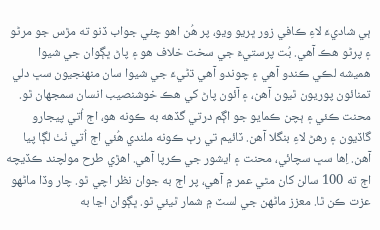ٻي شاديءَ لاءِ ڪافي زور ڀريو ويو، پر هُن اهو چئي جواب ڏنو ته مڙس جو مرڻو ۽ پرڻو هڪ آهي. بُت پرستيءَ جي سخت خلاف هو ۽ پاڻ ڀڳوان جي شيوا هميشه لڪي ڪندو آهي ۽ چوندو آهي ڌڻيءَ جي شيوا سان منهنجيون سڀ دلي تمنائون پوريون ٿيون آهن، ۽ آئون پاڻ کي هڪ خوشنصيب انسان سمجهان ٿو. محنت ڪئي ۽ ٻچن ڪمايو جو اڳم درتي گڏهه به ڪونه هو، اڄ اُتي پيجارو گاڏيون ۽ رهڻ لاءِ بنگلا آهن. ٽائيم تي رٻ ڪونه ملندي هُئي اڄ اُتي ٺٺ لڳا پيا آهن. اِها سڀ سچائي، محنت ۽ ايشور جي ڪرپا آهي. اهڙي طرح مولچند ڪڏيچه اڄ ته 100 سالن کان مٿي عمر ۾ آهي، پر اڄ به جوان نظر اچي ٿو. چار وڏا ماڻهو عزت ڪن ٿا. معزز ماڻهن جي لسٽ ۾ شمار ٿيئي ٿو. ڀڳوان اڃا به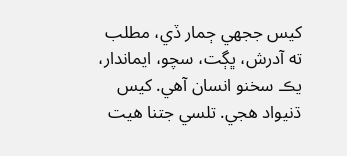کيس ججهي ڄمار ڏي، مطلب ته آدرش، ڀڳت، سچو، ايماندار، يڪ سخنو انسان آهي. کيس ڌنيواد هجي. تلسي جتنا هيت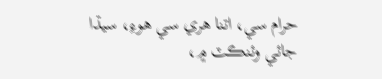حرام سي، اتنا هري سي هوءِ، سيڌا جائي وئنڪٽ ۾،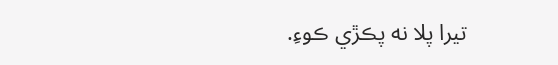تيرا پلا نه پڪڙي ڪوءِ.